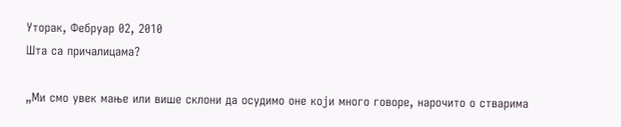Уторак, Фебруар 02, 2010
Шта са причалицама?

„Ми смо увек мање или више склони да осудимо оне који много говоре, нарочито о стварима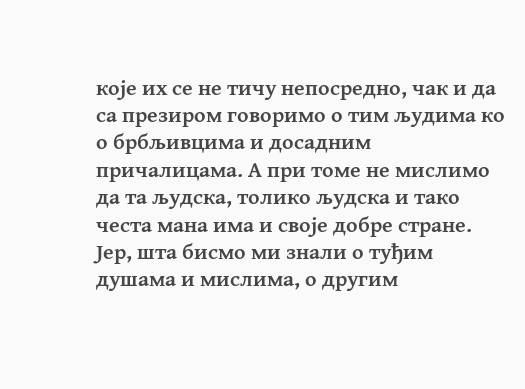које их се не тичу непосредно, чак и да са презиром говоримо о тим људима ко о брбљивцима и досадним причалицама. А при томе не мислимо да та људска, толико људска и тако честа мана има и своје добре стране. Јер, шта бисмо ми знали о туђим душама и мислима, о другим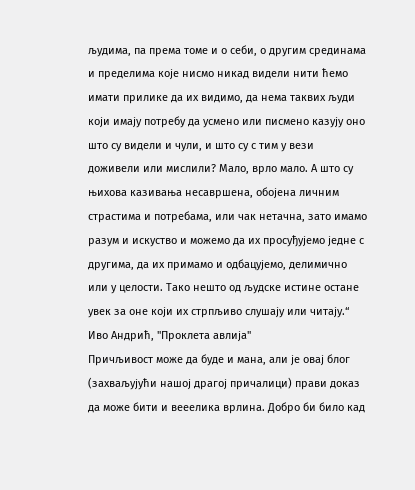људима, па према томе и о себи, о другим срединама и пределима које нисмо никад видели нити ћемо имати прилике да их видимо, да нема таквих људи који имају потребу да усмено или писмено казују оно што су видели и чули, и што су с тим у вези доживели или мислили? Мало, врло мало. А што су њихова казивања несавршена, обојена личним страстима и потребама, или чак нетачна, зато имамо разум и искуство и можемо да их просуђујемо једне с другима, да их примамо и одбацујемо, делимично или у целости. Тако нешто од људске истине остане увек за оне који их стрпљиво слушају или читају.“
Иво Андрић, "Проклета авлија"
Причљивост може да буде и мана, али је овај блог (захваљујући нашој драгој причалици) прави доказ да може бити и вееелика врлина. Добро би било кад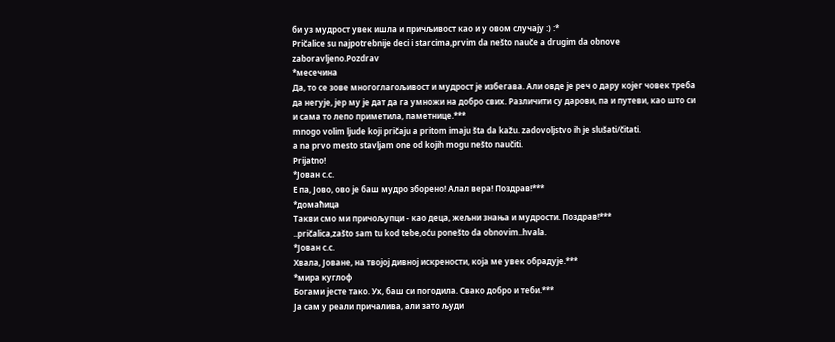би уз мудрост увек ишла и причљивост као и у овом случају :) :*
Pričalice su najpotrebnije deci i starcima,prvim da nešto nauče a drugim da obnove zaboravljeno.Pozdrav
*месечина
Да, то се зове многоглагољивост и мудрост је избегава. Али овде је реч о дару којег човек треба да негује, јер му је дат да га умножи на добро свих. Различити су дарови, па и путеви, као што си и сама то лепо приметила, паметнице.***
mnogo volim ljude koji pričaju a pritom imaju šta da kažu. zadovoljstvo ih je slušati/čitati.
a na prvo mesto stavljam one od kojih mogu nešto naučiti.
Prijatno!
*Јован с.с.
Е па, Јово, ово је баш мудро зборено! Алал вера! Поздрав!***
*домаћица
Такви смо ми причољупци - као деца, жељни знања и мудрости. Поздрав!***
..pričalica,zašto sam tu kod tebe,oću ponešto da obnovim..hvala.
*Јован с.с.
Хвала, Јоване, на твојој дивној искрености, која ме увек обрадује.***
*мира куглоф
Богами јесте тако. Ух, баш си погодила. Свако добро и теби.***
Ја сам у реали причалива, али зато људи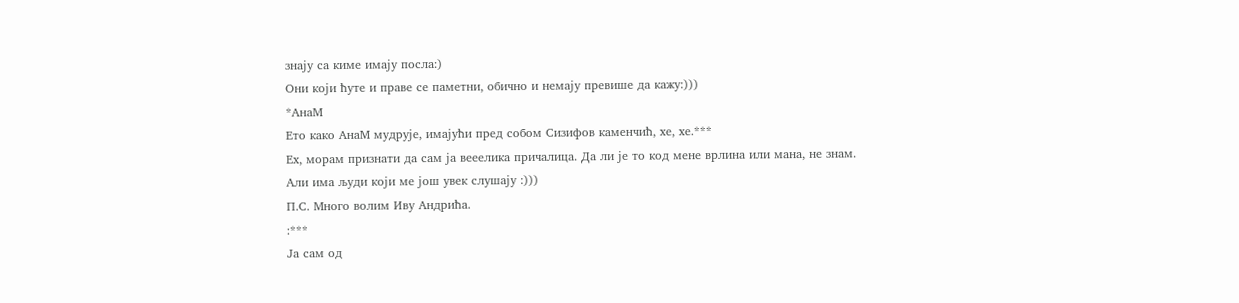знају са киме имају посла:)
Они који ћуте и праве се паметни, обично и немају превише да кажу:)))
*АнаМ
Ето како АнаМ мудрује, имајући пред собом Сизифов каменчић, хе, хе.***
Ех, морам признати да сам ја вееелика причалица. Да ли је то код мене врлина или мана, не знам.
Али има људи који ме још увек слушају :)))
П.С. Много волим Иву Андрића.
:***
Ја сам од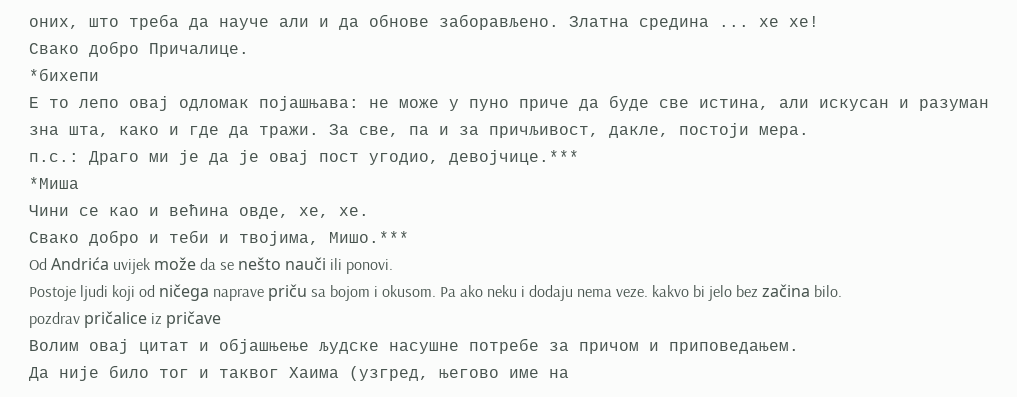оних, што треба да науче али и да обнове заборављено. Златна средина ... хе хе!
Свако добро Причалице.
*бихепи
Е то лепо овај одломак појашњава: не може у пуно приче да буде све истина, али искусан и разуман зна шта, како и где да тражи. За све, па и за причљивост, дакле, постоји мера.
п.с.: Драго ми је да је овај пост угодио, девојчице.***
*Миша
Чини се као и већина овде, хе, хе.
Свако добро и теби и твојима, Мишо.***
Od Andrića uvijek može da se nešto nauči ili ponovi.
Postoje ljudi koji od ničega naprave priču sa bojom i okusom. Pa ako neku i dodaju nema veze. kakvo bi jelo bez začina bilo.
pozdrav pričalice iz pričave
Волим овај цитат и објашњење људске насушне потребе за причом и приповедањем.
Да није било тог и таквог Хаима (узгред, његово име на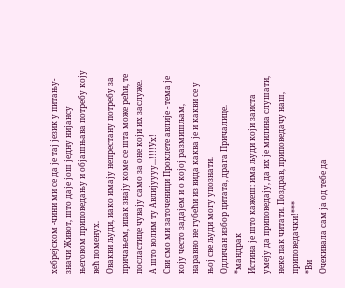хебрејском -чини ми се да је тај језик у питању-значи Живот, што даје још једну нијансу његовом приповедању и објашњава потребу коју већ поменух.
Овакви људи, иако имају непрестану потребу за причањем, ипак знају коме се шта може рећи, те посластице чувају само за оне који их заслуже.
А што волим ту Авлијуууу...!!!!Ух!
Сви смо ми заточеници Проклете авлије - тема је коју често задајем и о којој размишљам, наравно не губећи из вида каква је и какви се у њој све људи могу упознати.
Одличан избор цитата, драга Причалице.
*мандрак
Истина је што кажеш: има људи који заиста умеју да приповедају, да их је милина слушати, неке пак читати. Поздрав, приповедачу наш, приповедачки!***
*Ви
Очекивала сам ја од тебе да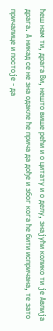ћеш нам ти, драга Ви, нешто више рећи и о цитату и о делу, знајући колико ти је Авлија драга. А никад се не зна одакле ће прича да дође и због кога ће бити испричана, те зато причалице и постоје - да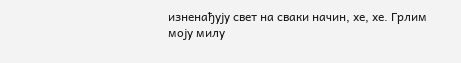изненађују свет на сваки начин, хе, хе. Грлим моју милу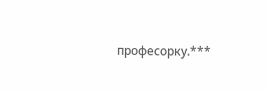професорку.***